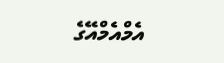އެމްއެމްއޭގެ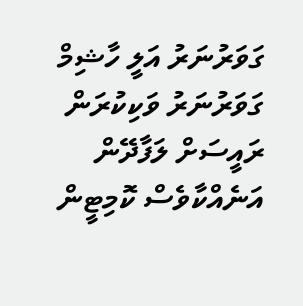ގަވަރުނަރު އަލީ ހާޝިމް
ގަވަރުނަރު ވަކިކުރަން ރައީސަށް ލަފާދޭން އަނެއްކާވެސް ކޮމިޓީން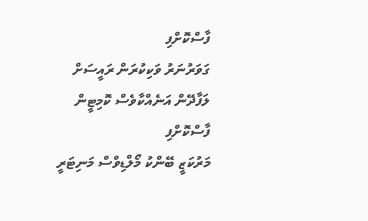ފާސްކޮށްފި
ގަވަރުނަރު ވަކިކުރަން ރައީސަށް ލަފާދޭން އަނެއްކާވެސް ކޮމިޓީން ފާސްކޮށްފި
މަރުކަޒީ ބޭންކު މޯލްޑިވްސް މަނިޓަރީ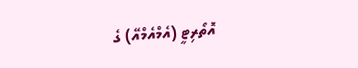އޮތޯރިޓީ (އެމްއެމްއޭ) ގެ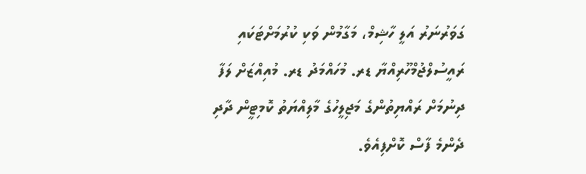ގަވަރުނަރު އަލީ ހާޝިމް، މަގާމުން ވަކި ކުރުމަށްޓަކައި ރައީސުލްޖުމްހޫރިއްޔާ ޑރ. މުހައްމަދު ޑރ. މުއިއްޒަށް ލަފާ ދިނުމަށް ރައްޔިތުންގެ މަޖިލީހުގެ މާލިއްޔަތު ކޮމިޓީން ދާދި ދެންމެ ފާސް ކޮށްފިއެވެ.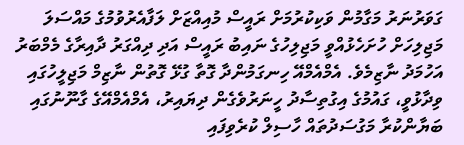ގަވަރުނަރު މަގާމުން ވަކިކުރުމަށް ރައީސް މުއިއްޒަށް ލަފާއެރުވުމުގެ މައްސަލަ މަޖިލިހަށް ހުށަހެޅުއްވީ މަޖިލިހުގެ ނައިބު ރައީސް އަދި ދިއްގަރު ދާއިރާގެ މެމްބަރު އަހުމަދު ނާޒިމެވެ. އެމްއެމްއޭ ހިނގަމުންދާ ގޮތާ ގުޅޭ ގޮތުން ނާޒިމް މަޖިލީހުގައި ވިދާޅުވީ، ގައުމުގެ އިގުތިސާދު ހީނަރުވެގެން ދިޔައިރު، އެމްއެމްއޭގެ ގާނޫނުގައި ބަޔާންކުރާ މަގުސަދުތައް ހާސިލް ކުރެވިފައި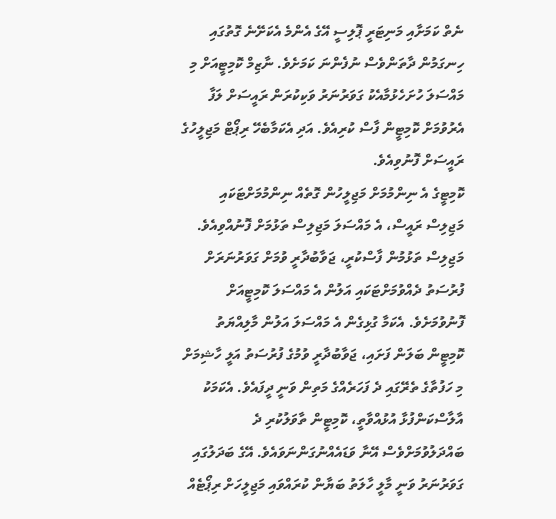ނެތް ކަމަށާއި މަނިޓަރީ ޕޮލިސީ އޭގެ އެންމެ އެކަށޭނެ ގޮތުގައި ހިނގަމުން ދާތަންވެސް ނުފެންނަ ކަމަށެވެ. ނާޒިމް ކޮމިޓީއަށް މި މައްސަލަ ހުށަހެޅުމާއެކު ގަވަރުނަރު ވަކިކުރަން ރައީސަށް ލަފާ އެރުވުމަށް ކޮމިޓީން ފާސް ކުރިއެވެ. އަދި އެކަމާބެހޭ ރިޕޯޓް މަޖިލީހުގެ ރައީސަށް ފޮނުވިއެވެ.
ކޮމިޓީގެ އެ ނިންމުމަށް މަޖިލީހުން ގޮތެއް ނިންމުމަށްޓަކައި މަޖިލިސް ރައީސް، އެ މައްސަލަ މަޖިލިސް ތަޅުމަށް ފޮނުއްވިއެވެ. މަޖިލިސް ތަޅުމުން ފާސްކުރީ، ޖަވާބުދާރީ ވުމަށް ގަވަރުނަރަށް ފުރުސަތު ދެއްވުމަށްޓަކައި އަލުން އެ މައްސަލަ ކޮމިޓީއަށް ފޮނުވުމަށެވެ. އެކަމާ ގުޅިގެން އެ މައްސަލަ އަލުން މާލިއްޔަތު ކޮމިޓީން ބަލަން ފަށައި، ޖަވާބުދާރީ ވުމުގެ ފުރުސަތު އަލީ ހާޝިމަށް މި ހަފުތާގެ ތެރޭގައި ދެ ފަހަރެއްގެ މަތިން ވަނީ ދީފައެވެ. އެކަމަކު އާލާސްކަންފުޅާ އުޅުއްވާތީ، ކޮމިޓީން ތާވަލުކުރި ދެ ބައްދަލުވުމަށްވެސް އޭނާ ވަޑައެއްނުގަންނަވައެވެ. އޭގެ ބަދަލުގައި ގަވަރުނަރު ވަނީ މާލީ ހާލަތު ބަޔާން ކުރައްވައި މަޖިލީހަށް ރިޕޯޓެއް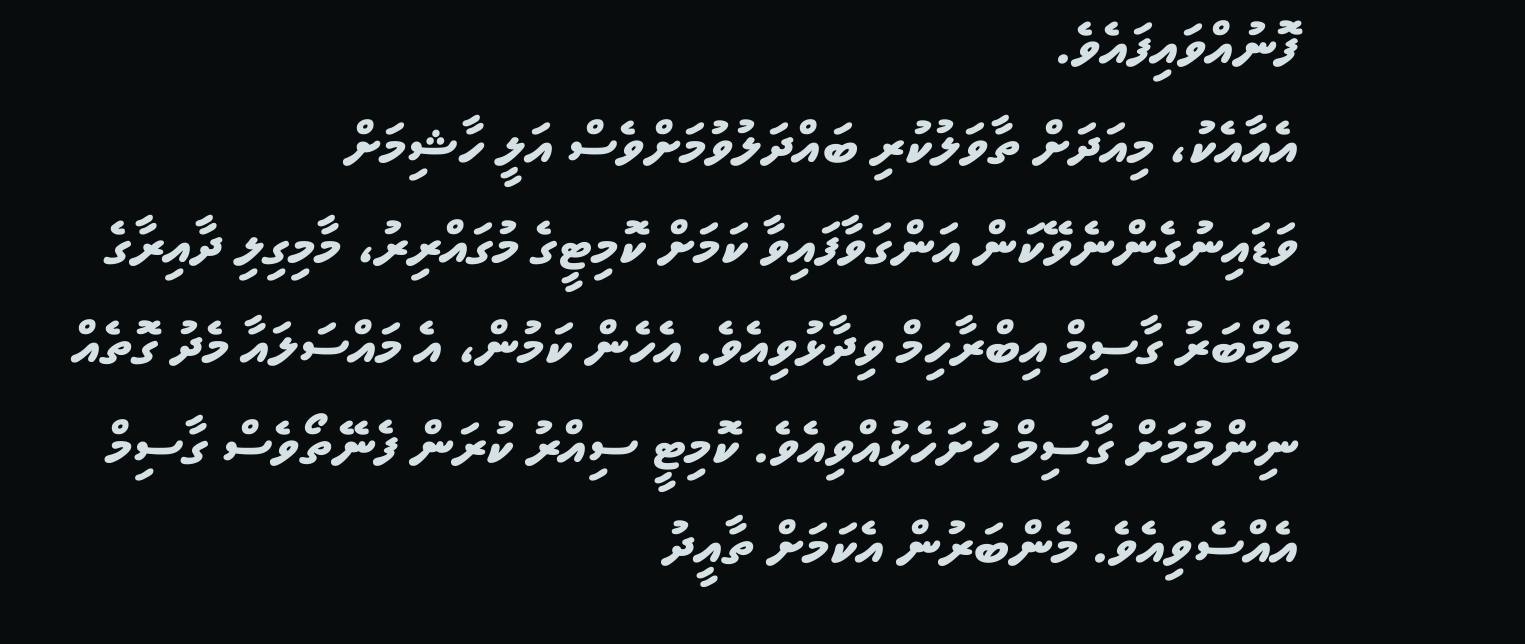ފޮނުއްވައިފައެވެ.
އެއާއެކު، މިއަދަށް ތާވަލުކުރި ބައްދަލުވުމަށްވެސް އަލީ ހާޝިމަށް ވަޑައިނުގެންނެވޭކަން އަންގަވާފައިވާ ކަމަށް ކޮމިޓީގެ މުގައްރިރު، މާމިގިލި ދާއިރާގެ މެމްބަރު ގާސިމް އިބްރާހިމް ވިދާޅުވިއެވެ. އެހެން ކަމުން، އެ މައްސަލައާ މެދު ގޮތެއް ނިންމުމަށް ގާސިމް ހުށަހެޅުއްވިއެވެ. ކޮމިޓީ ސިއްރު ކުރަން ފެނޭތޯވެސް ގާސިމް އެއްސެވިއެވެ. މެންބަރުން އެކަމަށް ތާއީދު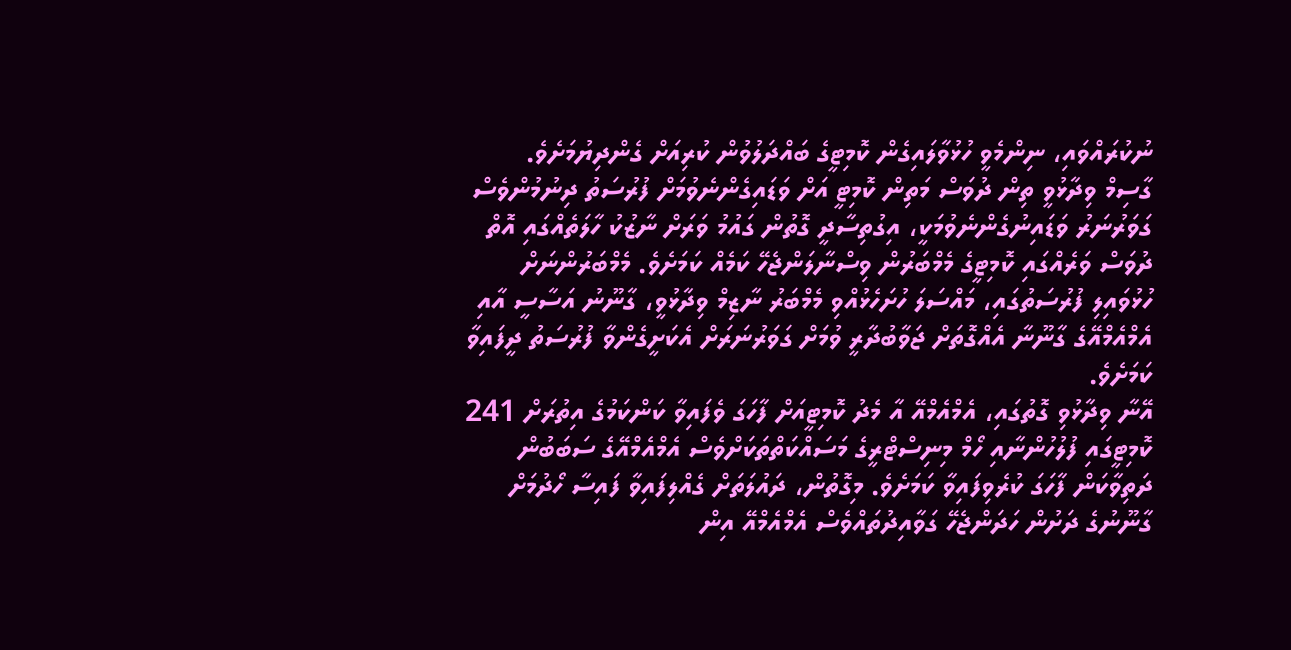ނުކުރައްވައި، ނިންމެވީ ހުޅުވާލައިގެން ކޮމިޓީގެ ބައްދަލުވުން ކުރިއަށް ގެންދިޔުމަށެވެ.
ގާސިމް ވިދާޅުވީ ތިން ދުވަސް މަތިން ކޮމިޓީ އަށް ވަޑައިގެންނެވުމަށް ފުރުސަތު ދިނުމުންވެސް ގަވަރުނަރު ވަޑައިނުގެންނެވުމަކީ، އިގުތިސާދީ ގޮތުން ގައުމު ވަރަށް ނާޒުކު ހާލަތެއްގައި އޮތް ދުވަސް ވަރެއްގައި ކޮމިޓީގެ މެމްބަރުން ވިސްނާލަންޖެހޭ ކަމެއް ކަމަށެވެ. މެމްބަރުންނަށް ހުޅުވައިލި ފުރުސަތުގައި، މައްސަލަ ހުށަހެޅުއްވި މެމްބަރު ނާޒިމް ވިދާޅުވީ، ގާނޫނު އަސާސީ އާއި އެމްއެމްއޭގެ ގާނޫނާ އެއްގޮތަށް ޖަވާބުދާރީ ވުމަށް ގަވަރުނަރަށް އެކަށީގެންވާ ފުރުސަތު ދީފައިވާ ކަމަށެވެ.
އޭނާ ވިދާޅުވި ގޮތުގައި، އެމްއެމްއޭ އާ މެދު ކޮމިޓީއަށް ފާހަގަ ވެފައިވާ ކަންކަމުގެ އިތުރަށް 241 ކޮމިޓީގައި ފުލުހުންނާއި ހޯމް މިނިސްޓްރީގެ މަސައްކަތްތަކަށްވެސް އެމްއެމްއޭގެ ސަބަބުން ދަތިވާކަން ފާހަގަ ކުރެވިފައިވާ ކަމަށެވެ. މިގޮތުން، ދައުލަތަށް ގެއްލިފައިވާ ފައިސާ ހޯދުމަށް ގާނޫނުގެ ދަށުން ހަދަންޖެހޭ ގަވާއިދުތައްވެސް އެމްއެމްއޭ އިން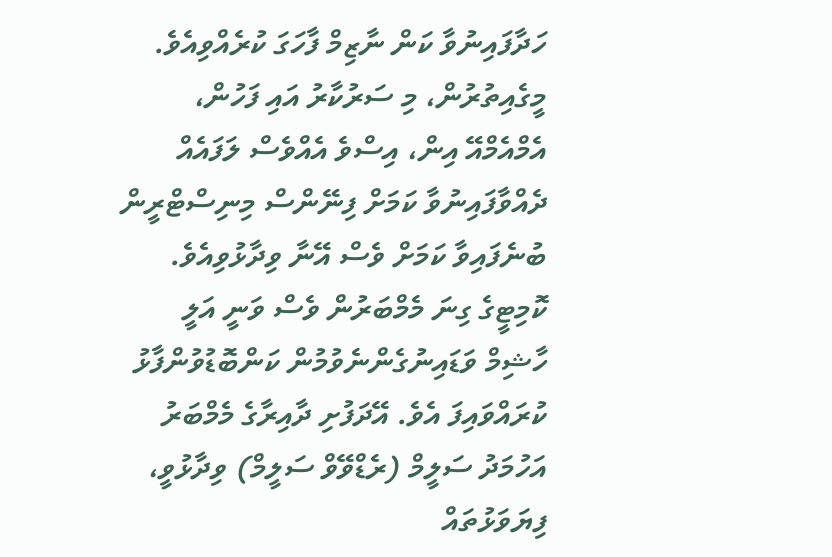ހަދާފައިނުވާ ކަން ނާޒިމް ފާހަގަ ކުރެއްވިއެވެ. މީގެއިތުރުން، މި ސަރުކާރު އައި ފަހުން، އެމްއެމްއޭ އިން، އިސްވެ އެއްވެސް ލަފައެއް ދެއްވާފައިނުވާ ކަމަށް ފިނޭންސް މިނިސްޓްރީން ބުނެފައިވާ ކަމަށް ވެސް އޭނާ ވިދާޅުވިއެވެ.
ކޮމިޓީގެ ގިނަ މެމްބަރުން ވެސް ވަނީ އަލީ ހާޝިމް ވަޑައިނުގެންނެވުމުން ކަންބޮޑުވުންފާޅު ކުރައްވައިފަ އެވެ. އޭދަފުށި ދާއިރާގެ މެމްބަރު އަހުމަދު ސަލީމް (ރެޑްވޭވް ސަލީމް) ވިދާޅުވީ، ފިޔަވަޅުތައް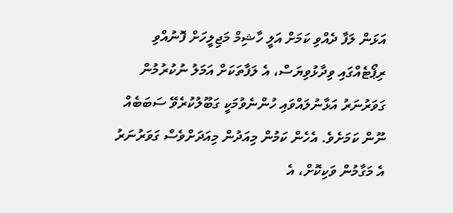އަޅަން ލަފާ ދެއްވި ކަމަށް އަލީ ހާޝިމް މަޖިލީހަށް ފޮނުއްވި ރިޕޯޓެއްގައި ވިދާޅުވިޔަސް، އެ ލަފާތަކަށް އަމަލު ނުކުރުމުން ގަވަރުނަރު އަޅާނުލައްވައި ހުންނެވުމަކީ ގަބޫލުކުރެވޭ ސަބަބެއް ނޫން ކަމަށެވެ. އެހެން ކަމުން މިއަދުން މިއަދަށްވެސް ގަވަރުނަރު އެ މަގާމުން ވަކިކޮށް، އެ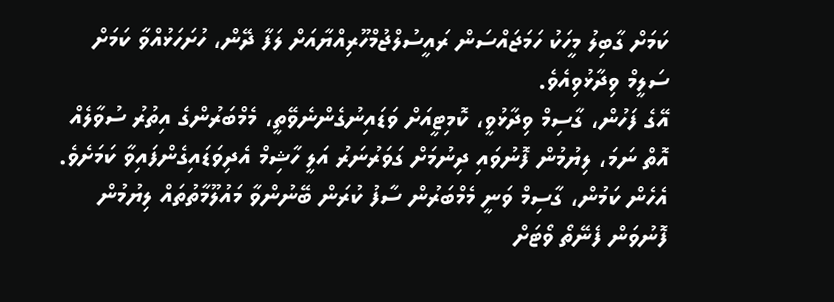ކަމަށް ގާބިލު މީހަކު ހަމަޖައްސަން ރައީސުލްޖުމްހޫރިއްޔާއަށް ލަފާ ދޭން، ހުށަހަޅުއްވާ ކަމަށް ސަލީމް ވިދާޅުވިއެވެ.
އޭގެ ފަހުން، ގާސިމް ވިދާޅުވީ، ކޮމިޓީއަށް ވަޑައިނުގެންނެވޭތީ، މެމްބަރުންގެ އިތުރު ސުވާލެއް އޮތް ނަމަ، ލިޔުމުން ފޮނުވައި ދިނުމަށް ގަވަރުނަރު އަލީ ހާޝިމް އެދިވަޑައިގެންފައިވާ ކަމަށެވެ. އެހެން ކަމުން، ގާސިމް ވަނީ މެމްބަރުން ސާފު ކުރަން ބޭނުންވާ މައުލޫމާތުތައް ލިޔުމުން ފޮނުވަން ފެނޭތޯ ވޯޓަށް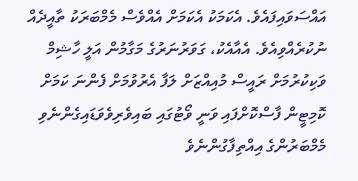އައްސަވައިފައެވެ. އެކަމަކު އެކަމަށް އެއްވެސް މެމްބަރަކު ތާއީދެއް ނުކުރެއްވިއެވެ. އެއާއެކު، ގަވަރުނަރުގެ މަގާމުން އަލީ ހާޝިމް ވަކިކުރުމަށް ރައީސް މުއިއްޒަށް ލަފާ އެރުވުމަށް ފެންނަ ކަމަށް ކޮމިޓީން ފާސްކޮށްފައި ވަނީ ވޯޓުގައި ބައިވެރިވެވަޑައިގެންނެވި މެމްބަރުންގެ އިއްތިފާގުންނެވެ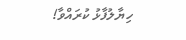ހިޔާލުފާޅު ކުރައްވާ!